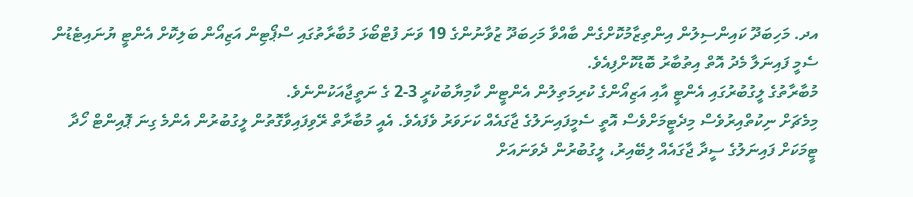އދ. މަހިބަދޫ ކައިންސިލުން އިންތިޒާމުކޮށްގެން ބާއްވާ މަހިބަދޫ ޒުވާނުންގެ 19 ވަނަ ފުޓްބޯޅަ މުބާރާތުގައި ސްޕޯޓިން އަޒިއޯން ބަލިކޮށް އެންޓީ ޔުނައިޓެޑުން ސެމީ ފައިނަލާ މެދު އޮތް އިތުބާރު ބޮޑުކޮށްފިއެވެ.
މުބާރާތުގެ ލީގުބުރުގައި އެންޓީ އާއި އަޒިއޯންގެ ކުރިމަތިލުން އެންޓީން ކާމިޔާބުކުރީ 3-2 ގެ ނަތީޖާއަކުންނެވެ.
މިމެޗަށް ނިކުތްއިރުވެސް މިދެޓީމަށްވެސް އޮތީ ސެމީފައިނަލުގެ ޖާގައެއް ކަށަވަރު ވެފައެވެ. އެއީ މުބާރާތް ރޭވިފައިވާގޮތުން ލީގުބުރުން އެންމެ ގިނަ ޕޮއިންޓް ހޯދާ ޓީމަކަށް ފައިނަލުގެ ސީދާ ޖާގައެއް ލިބޭއިރު، ލީގުބުރުން ދެވަނައަށް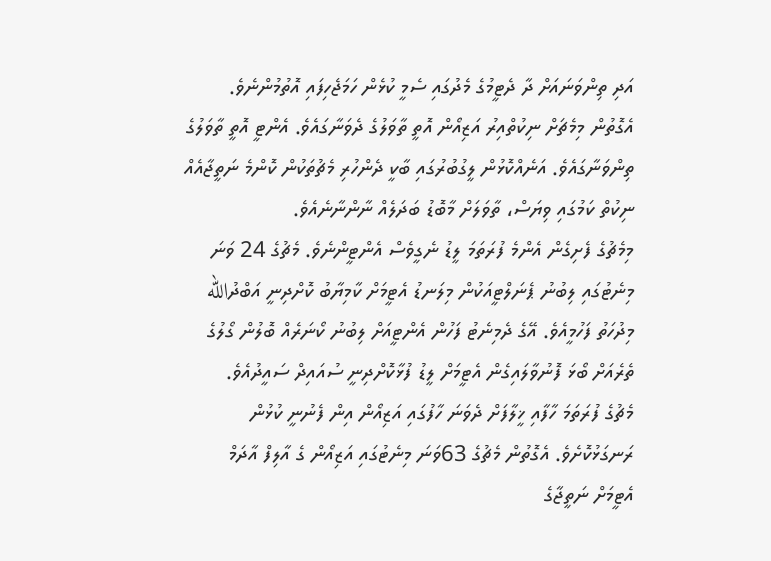އަދި ތިންވަނައަށް ދާ ދެޓީމުގެ މެދުގައި ސެމީ ކުޅެން ހަމަޖެހިފައި އޮތުމުންނެވެ. އެގޮތުން މިމެޗަށް ނިކުތްއިރު އަޒިއޯން އޮތީ ތާވަލުގެ ދެވަނާގައެވެ. އެންޓީ އޮތީ ތާވަލުގެ ތިންވަނާގައެވެ. އަނެއްކޮޅުން ލީގުބުރުގައި ބާކީ ދެންހުރި މެޗުތަކުން ކޮންމެ ނަތީޖާއެއް ނިކުތް ކަމުގައި ވިޔަސް، ތާވަލަށް މާބޮޑު ބަދަލެއް ނާންނާނެއެވެ.
މިމެޗުގެ ފެށިގެން އެންމެ ފުރަތަމަ ލީޑު ނެގީވެސް އެންޓީންނެވެ. މެޗުގެ 24 ވަނަ މިނެޓުގައި ލިބުނު ޕެނަލްޓީއަކުން މިލަނޑު އެޓީމަށް ކާމިޔާބު ކޮށްދިނީ އަބްދުالله މިދުހަތު ފަހުމީއެވެ. އޭގެ ދެމިނެޓު ފަހުން އެންޓީއަށް ލިބުނު ކޯނަރެއް ބޮލުން ގޯލުގެ ތެރެއަށް ބޯޅަ ފޮނުވާލައިގެން އެޓީމަށް ލީޑު ފުޅާކޮށްދިނީ ސުއައިދް ސައީދުއެވެ.
މެޗުގެ ފުރަތަމަ ހާފާއި ޚީލާފަށް ދެވަނަ ހާފުގައި އަޒިއޯން އިން ފެނުނީ ކުޅުން ރަނގަޅުކޮށެވެ. އެގޮތުން މެޗުގެ 63ވަނަ މިނެޓުގައި އަޒިއޯން ގެ އާލިފް އާދަމް އެޓީމަށް ނަތީޖާގެ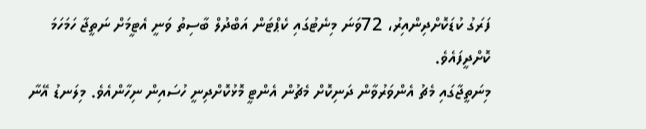ފަރަގު ކުޑަކޮށްދިންއިރު، 72ވަނަ މިނެޓުގައި ކެޕްޓަން އަބްދުލް ބާސިތު ވަނީ އެޓީމަށް ނަތީޖާ ހަމަހަމަ ކޮށްދީފައެވެ.
މިނަތީޖާގައި މެޗު އެންވަރުވާން ދަނިކޮށް މެޗުން އެންޓީ މޮޅުކޮށްދިނީ ހުސައިން ނިހާންއެވެ. މިލަނޑު އޭނާ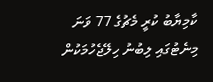ކާމިޔާބު ކުރީ މެޗުގެ 77 ވަނަ މިނެޓުގައި ލިބުނު ހިލޭޖެހުމަކުން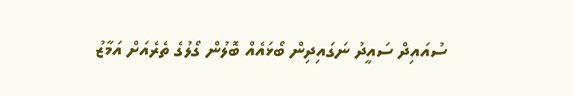ސުއައިދް ސައީދު ނަގައިދިން ބޯޅައެއް ބޮލުން ގޯލުގެ ތެރެއަށް އަމާޒު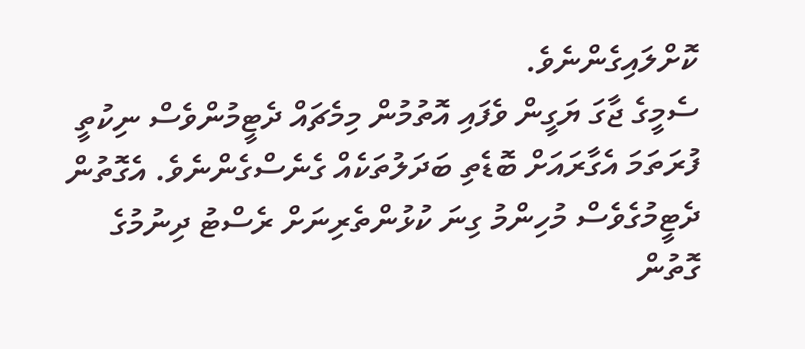ކޮށްލައިގެންނެވެ.
ސެމީގެ ޖާގަ ޔަގީން ވެފައި އޮތުމުން މިމެޗައް ދެޓީމުންވެސް ނިކުތީ ފުރަތަމަ އެގާރައަށް ބޮޑެތި ބަދަލުތަކެއް ގެނެސްގެންނެވެ. އެގޮތުން ދެޓީމުގެވެސް މުހިންމު ގިނަ ކުޅުންތެރިނަށް ރެސްޓު ދިނުމުގެ ގޮތުން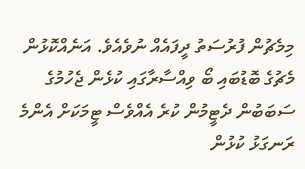މިމެޗުން ފުރުސަތު ދީފައެއް ނުވެއެވެ. އަނެއްކޮޅުން މެޗުގެ ބޮޑުބައި ބޯ ވިއްސާރާގައި ކުޅެން ޖެހުމުގެ ސަބަބުން ދެޓީމުން ކުރެ އެއްވެސް ޓީމަކަށް އެންމެ ރަނގަޅު ކުޅުން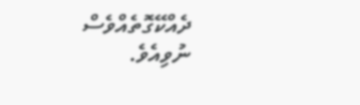ދެއްކޭގޮތެއްވެސް ނުވިއެވެ.